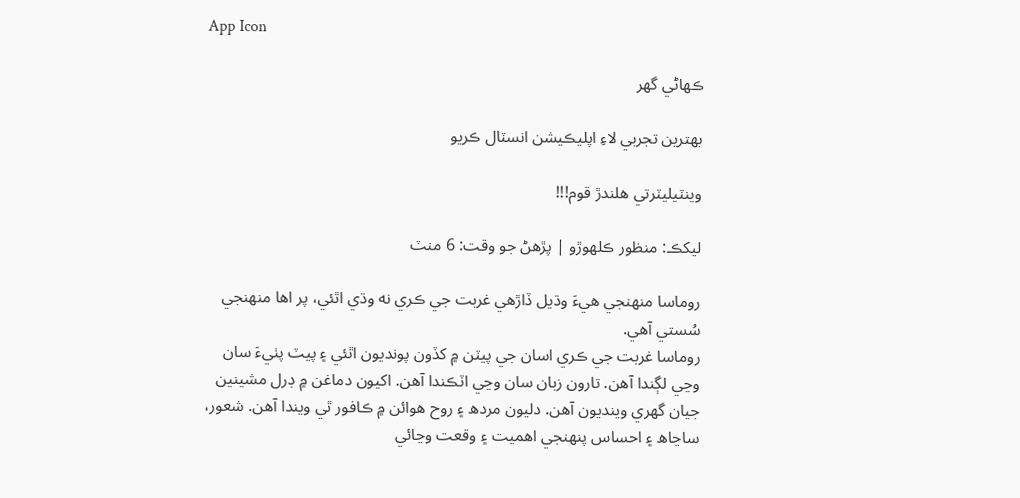App Icon

ڪهاڻي گهر

بهترين تجربي لاءِ اپليڪيشن انسٽال ڪريو

وينٽيليٽرتي هلندڙ قوم!!!

ليکڪ: منظور ڪلهوڙو | پڙهڻ جو وقت: 6 منٽ

روماسا منهنجي هيءَ وڌيل ڏاڙهي غربت جي ڪري نه وڌي اٿئي، پر اها منهنجي سُستي آهي.
روماسا غربت جي ڪري اسان جي پيٽن ۾ کڏون پونديون اٿئي ۽ پيٽ پٺيءَ سان وڃي لڳندا آهن. تارون زبان سان وڃي اٽڪندا آهن. اکيون دماغن ۾ ڊرل مشينين جيان گهري وينديون آهن. دليون مردھ ۽ روح هوائن ۾ ڪافور ٿي ويندا آهن. شعور، ساڃاھ ۽ احساس پنهنجي اهميت ۽ وقعت وڃائي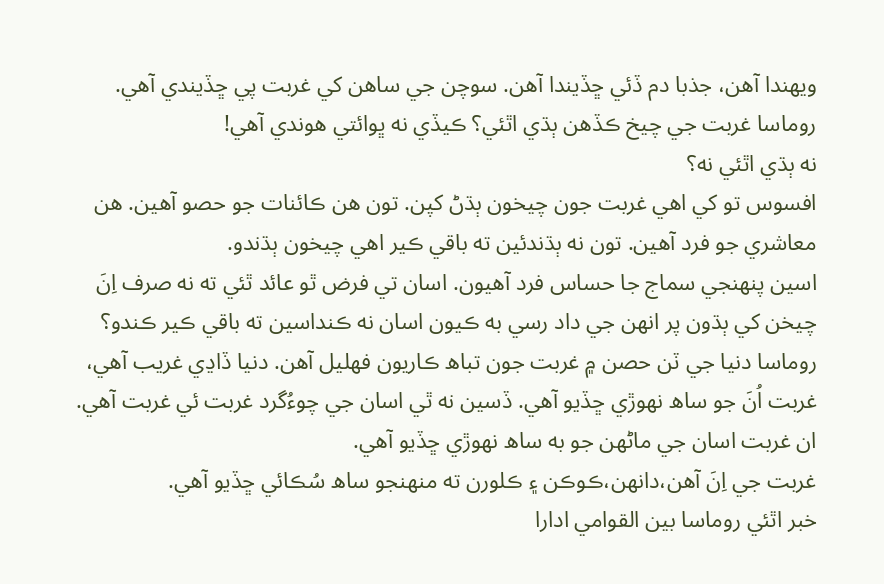ويهندا آهن، جذبا دم ڏئي ڇڏيندا آهن. سوچن جي ساهن کي غربت پي ڇڏيندي آهي.
روماسا غربت جي چيخ ڪڏهن ٻڌي اٿئي؟ ڪيڏي نه ڀوائتي هوندي آهي!
نه ٻڌي اٿئي نه؟
افسوس تو کي اهي غربت جون چيخون ٻڌڻ کپن. تون هن ڪائنات جو حصو آهين. هن معاشري جو فرد آهين. تون نه ٻڌندئين ته باقي ڪير اهي چيخون ٻڌندو.
اسين پنهنجي سماج جا حساس فرد آهيون. اسان تي فرض ٿو عائد ٿئي ته نه صرف اِنَ چيخن کي ٻڌون پر انهن جي داد رسي به ڪيون اسان نه ڪنداسين ته باقي ڪير ڪندو؟
روماسا دنيا جي ٽن حصن ۾ غربت جون تباھ ڪاريون فهليل آهن. دنيا ڏاڍي غريب آهي، غربت اُنَ جو ساھ نهوڙي ڇڏيو آهي. ڏسين نه ٿي اسان جي چوءُگرد غربت ئي غربت آهي. ان غربت اسان جي ماڻهن جو به ساھ نهوڙي ڇڏيو آهي.
غربت جي اِنَ آهن،دانهن،ڪوڪن ۽ ڪلورن ته منهنجو ساھ سُڪائي ڇڏيو آهي.
خبر اٿئي روماسا بين القوامي ادارا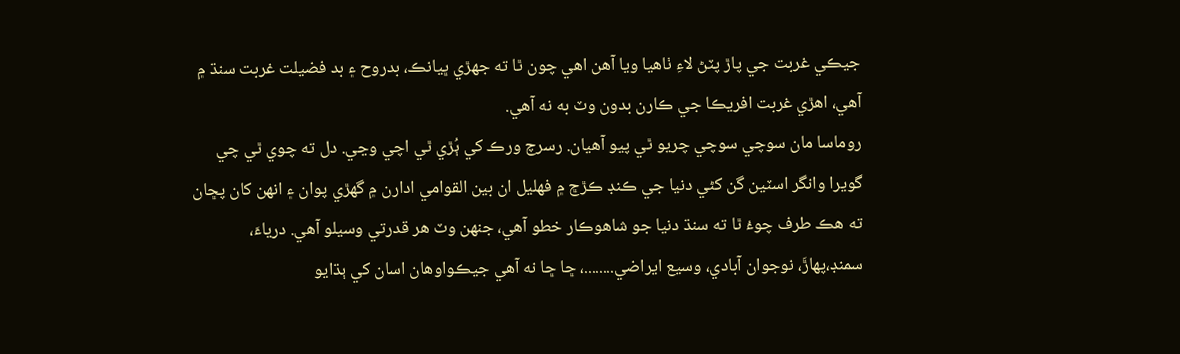جيڪي غربت جي پاڙ پٽڻ لاءِ ٺاهيا ويا آهن اهي چون ٿا ته جهڙي ڀيانڪ، بدروح ۽ بد فضيلت غربت سنڌ ۾ آهي، اهڙي غربت افريڪا جي ڪارن بدون وٽ به نه آهي.
روماسا مان سوچي سوچي چريو ٿي پيو آهيان. رسرچ ورڪ کي ٻُڙي ٿي اچي وڃي. دل ته چوي ٿي چي گويرا وانگر اسٽين گن کڻي دنيا جي ڪنڊ ڪڙڇ ۾ فهليل ان بين القوامي ادارن ۾ گهڙي پوان ۽ انهن کان پڇان ته هڪ طرف چوءُ ٿا ته سنڌ دنيا جو شاهوڪار خطو آهي، جنهن وٽ هر قدرتي وسيلو آهي. درياءَ، سمنڊ،پهاڙَ، نوجوان آبادي، وسيع ايراضي........، ڇا ڇا نه آهي جيڪواوهان اسان کي ٻڌايو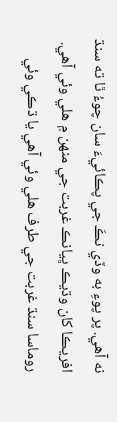نه آهي. پر پوءِ به وڏي نڪَ جي پڪائيءَ سان چوءُ ٿا ته سنڌ افريڪا کان وڌيڪ ڀيانڪ غربت جي منهن ۾ هلي وئي آهي.
روماسا سنڌ غربت جي طرف هلي وئي آهي يا ڌڪي وئي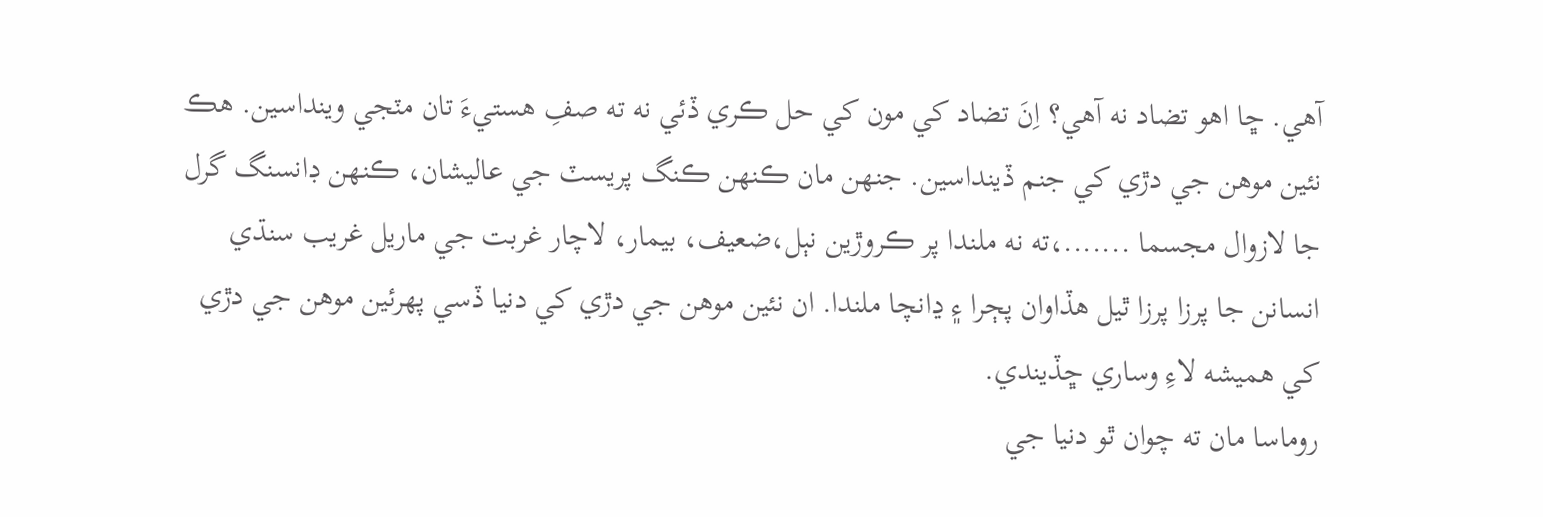آهي. ڇا اهو تضاد نه آهي؟ اِنَ تضاد کي مون کي حل ڪري ڏئي نه ته صفِ هستيءَ تان مٽجي وينداسين. هڪ نئين موهن جي دڙي کي جنم ڏينداسين. جنهن مان ڪنهن ڪنگ پريسٽ جي عاليشان، ڪنهن ڊانسنگ گرل جا لازوال مجسما .......،ته نه ملندا پر ڪروڙين نٻل،ضعيف، بيمار، لاچار غربت جي ماريل غريب سنڌي انسانن جا پرزا پرزا ٿيل هڏاوان پڄرا ۽ ڍانچا ملندا. ان نئين موهن جي دڙي کي دنيا ڏسي پهرئين موهن جي دڙي کي هميشه لاءِ وساري ڇڏيندي.
روماسا مان ته چوان ٿو دنيا جي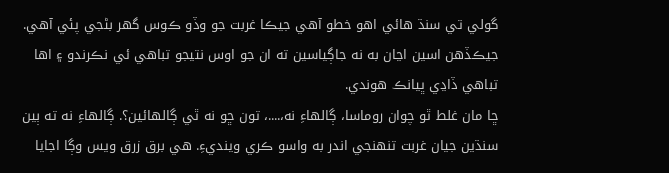گولي تي سنڌ هائي اهو خطو آهي جيڪا غربت جو وڏو ڪوس گهر بڻجي پئي آهي. جيڪڏهن اسين اڃان به نه جاڳياسين ته ان جو اوس نتيجو تباهي ئي نڪرندو ۽ اها تباهي ڏاڍي ڀيانڪ هوندي.
ڇا مان غلط ٿو چوان روماسا، ڳالهاءِ نه،....، تون ڇو نه ٿي ڳالهائين؟. ڳالهاءِ نه ته ٻين سنڌين جيان غربت تنهنجي اندر به واسو ڪري وينديءِ. هي برق زرق ويس وڳا اجايا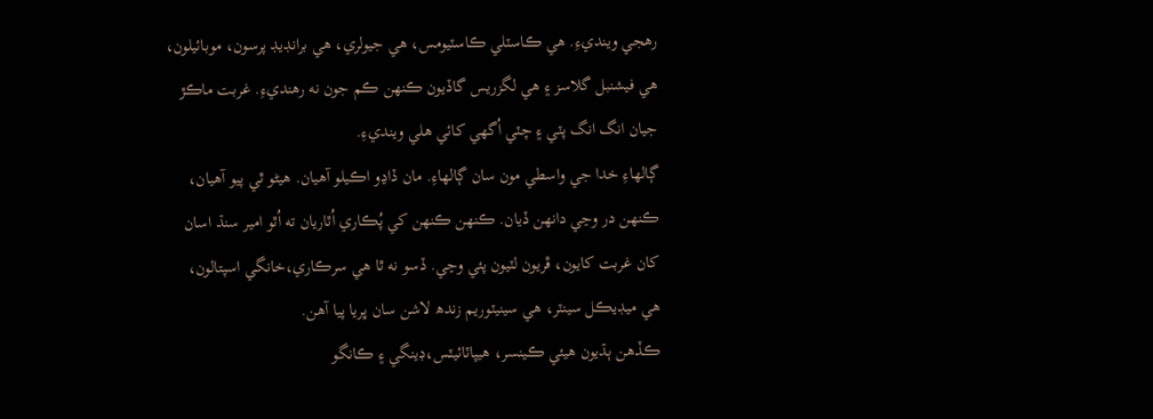رهجي وينديءِ. هي ڪاسٽلي ڪاسٽيومس، هي جيولري، هي برانڊيڊ پرسون، موبائيلون، هي فيشنبل گلاسز ۽ هي لگزريس گاڏيون ڪنهن ڪم جون نه رهنديءِ. غربت ماڪڙ جيان انگ انگ پٽي ۽ چٽي اُگهي کائي هلي وينديءِ.
ڳالهاءِ خدا جي واسطي مون سان ڳالهاءِ. مان ڏاڍو اڪيلو آهيان. هيڻو ٿي پيو آهيان، ڪنهن در وڃي دانهن ڏيان. ڪنهن ڪنهن کي پُڪاري اُٿاريان ته اُٿو امير سنڌ اسان کان غربت کايون، ڦريون لٽيون پئي وڃي. ڏسو نه ٿا هي سرڪاري،خانگي اسپتالون، هي ميڊيڪل سينٽر، هي سينيٽوريم زندھ لاشن سان ڀريا پيا آهن.
ڪڏهن ٻڌيون هيئي ڪينسر، هيپاٽائيٽس،ڊينگي ۽ ڪانگو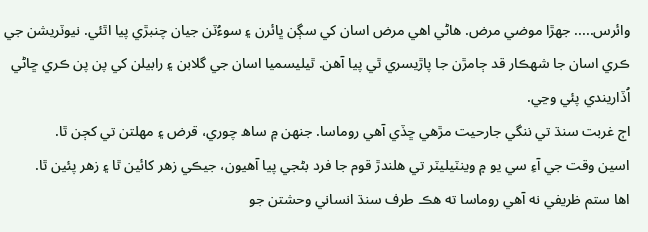وائرس..... جهڙا موضي مرض. هاڻي اهي مرض اسان کي سڳن ڀائرن ۽ سوءُٽن جيان چنبڙي پيا اٿئي. نيوٽريشن جي ڪري اسان جا شهڪار قد ڄامڙن جا پاڙيسري ٿي پيا آهن. ٿيليسميا اسان جي گلابن ۽ رابيلن کي پن پن ڪري ڇاڻي اُڏاريندي پئي وڃي.
اڄ غربت سنڌ تي ننگي جارحيت مڙهي ڇڏي آهي روماسا. جنهن ۾ ساھ چوري، قرض ۽ مهلتن تي کڄن ٿا.
اسين وقت جي آءِ سي يو ۾ وينٽيليٽر تي هلندڙ قوم جا فرد بڻجي پيا آهيون، جيڪي زهر کائين ٿا ۽ زهر پئين ٿا.
اها ستم ظريفي نه آهي روماسا ته هڪ طرف سنڌ انساني وحشتن جو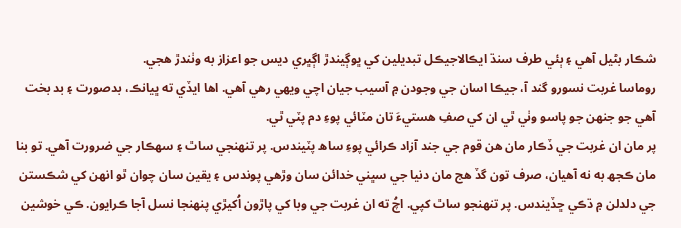شڪار بڻيل آهي ۽ ٻئي طرف سنڌ ايڪالاجيڪل تبديلين کي ڀوڳيندڙ اڳڀري ديس جو اعزاز به وٺندڙ هجي.
روماسا غربت نسورو گند آ، جيڪا اسان جي وجودن ۾ آسيب جيان اچي ويهي رهي آهي. اها ايڏي ته ڀيانڪ، بدصورت ۽ بد بخت آهي جو جنهن جو پاسو وٺي ٿي ان کي صفِ هستيءَ تان مٽائي پوءِ دم پٽي ٿي.
پر مان ان غربت جي ڏڪار مان هن قوم جي جند آزاد ڪرائي پوءِ ساھ پٽيندس. پر تنهنجي ساٿ ۽ سهڪار جي ضرورت آهي. تو بنا مان ڪجھ به نه آهيان، صرف تون گڏ هج مان دنيا جي سڀني خدائن سان وڙهي پوندس ۽ يقين سان چوان ٿو انهن کي شڪستن جي دلدلن ۾ ڌڪي ڇڏيندس. پر تنهنجو ساٿ کپي. اچُ ته ان غربت جي وبا کي پاڙون اُکيڙي پنهنجا نسل آجا ڪرايون. ڪي خوشين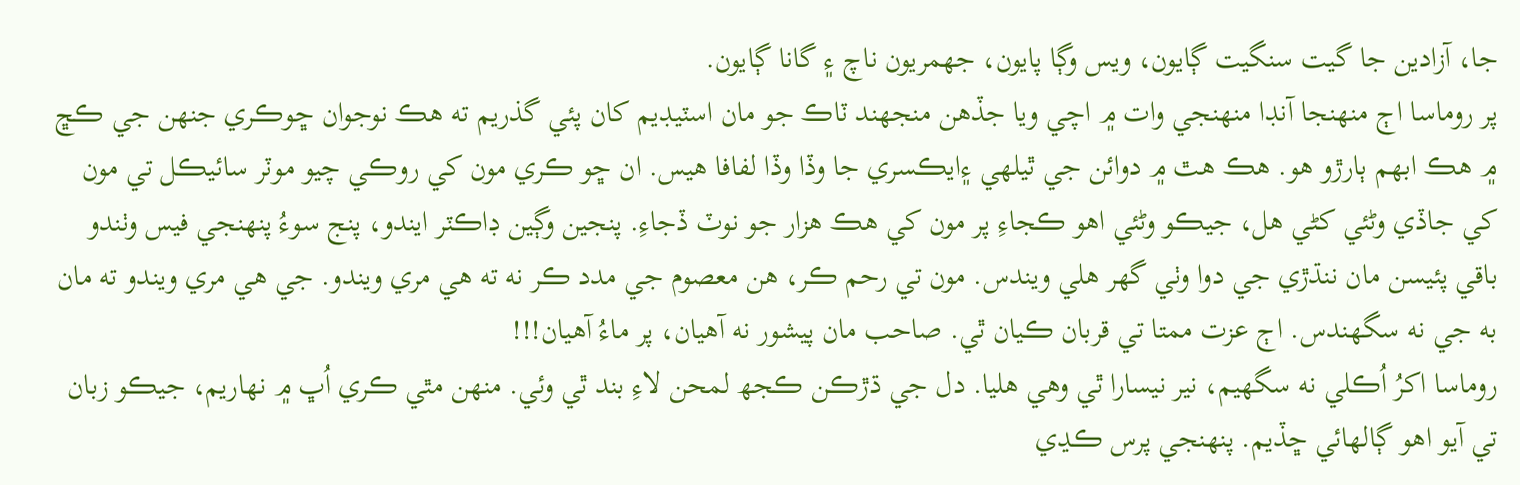جا، آزادين جا گيت سنگيت ڳايون، ويس وڳا پايون، جهمريون ناچ ۽ گانا ڳايون.
پر روماسا اڄ منهنجا آنڊا منهنجي وات ۾ اچي ويا جڏهن منجهند ٽاڪ جو مان اسٽيڊيم کان پئي گذريم ته هڪ نوجوان ڇوڪري جنهن جي ڪڇ ۾ هڪ ابهم ٻارڙو هو. هڪ هٿ ۾ دوائن جي ٿيلهي ۽ايڪسري جا وڏا وڏا لفافا هيس. ان ڇو ڪري مون کي روڪي چيو موٽر سائيڪل تي مون کي جاڏي وڻئي کڻي هل، جيڪو وڻئي اهو ڪجاءِ پر مون کي هڪ هزار جو نوٽ ڏجاءِ. پنجين وڳين ڊاڪٽر ايندو، پنج سوءُ پنهنجي فيس وٺندو باقي پئيسن مان ننڌڙي جي دوا وٺي گهر هلي ويندس. مون تي رحم ڪر، هن معصوم جي مدد ڪر نه ته هي مري ويندو. جي هي مري ويندو ته مان به جي نه سگهندس. اڄ عزت ممتا تي قربان ڪيان ٿي. صاحب مان پيشور نه آهيان، پر ماءُ آهيان!!!
روماسا اکرُ اُڪلي نه سگهيم، نير نيسارا ٿي وهي هليا. دل جي ڌڙڪن ڪجھ لمحن لاءِ بند ٿي وئي. منهن مٿي ڪري اُڀ ۾ نهاريم، جيڪو زبان تي آيو اهو ڳالهائي ڇڏيم. پنهنجي پرس ڪڍي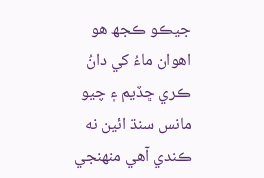جيڪو ڪجھ هو اهوان ماءُ کي دانُ ڪري ڇڏيم ۽ چيو مانس سنڌ ائين نه ڪندي آهي منهنجي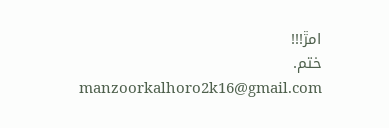امڙ!!!
ختم.
manzoorkalhoro2k16@gmail.com